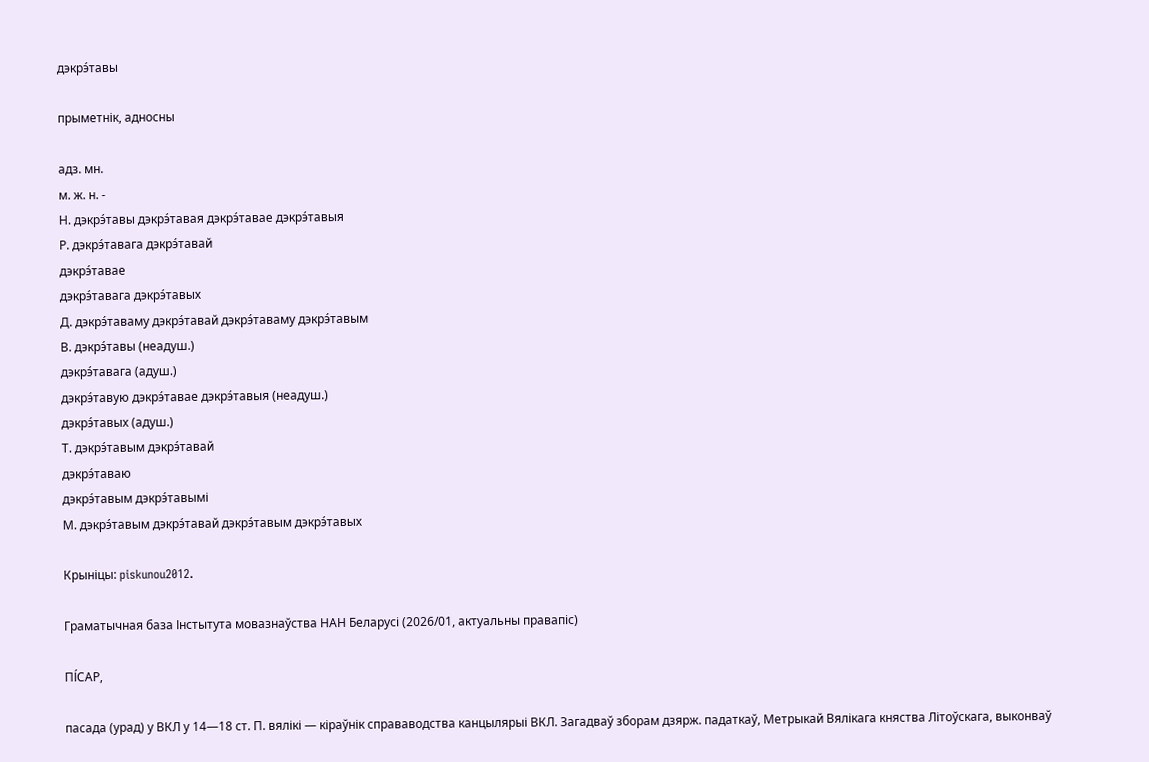дэкрэ́тавы

прыметнік, адносны

адз. мн.
м. ж. н. -
Н. дэкрэ́тавы дэкрэ́тавая дэкрэ́тавае дэкрэ́тавыя
Р. дэкрэ́тавага дэкрэ́тавай
дэкрэ́тавае
дэкрэ́тавага дэкрэ́тавых
Д. дэкрэ́таваму дэкрэ́тавай дэкрэ́таваму дэкрэ́тавым
В. дэкрэ́тавы (неадуш.)
дэкрэ́тавага (адуш.)
дэкрэ́тавую дэкрэ́тавае дэкрэ́тавыя (неадуш.)
дэкрэ́тавых (адуш.)
Т. дэкрэ́тавым дэкрэ́тавай
дэкрэ́таваю
дэкрэ́тавым дэкрэ́тавымі
М. дэкрэ́тавым дэкрэ́тавай дэкрэ́тавым дэкрэ́тавых

Крыніцы: piskunou2012.

Граматычная база Інстытута мовазнаўства НАН Беларусі (2026/01, актуальны правапіс)

ПІ́САР,

пасада (урад) у ВКЛ у 14—18 ст. П. вялікі — кіраўнік справаводства канцылярыі ВКЛ. Загадваў зборам дзярж. падаткаў, Метрыкай Вялікага княства Літоўскага, выконваў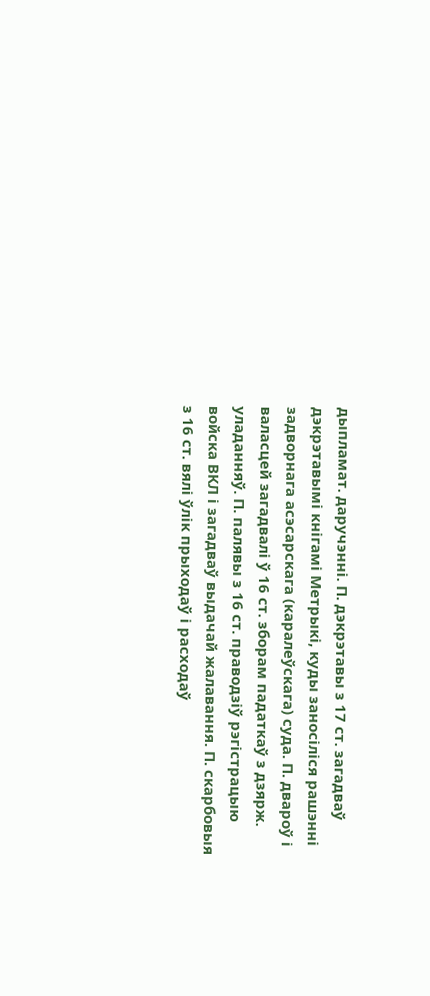дыпламат. даручэнні. П. дэкрэтавы з 17 ст. загадваў дэкрэтавымі кнігамі Метрыкі, куды заносіліся рашэнні задворнага асэсарскага (каралеўскага) суда. П. двароў і валасцей загадвалі ў 16 ст. зборам падаткаў з дзярж. уладанняў. П. палявы з 16 ст. праводзіў рэгістрацыю войска ВКЛ і загадваў выдачай жалавання. П. скарбовыя з 16 ст. вялі ўлік прыходаў і расходаў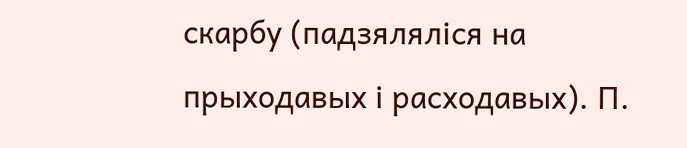скарбу (падзяляліся на прыходавых і расходавых). П.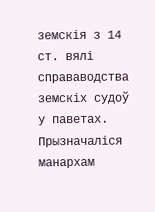земскія з 14 ст. вялі справаводства земскіх судоў у паветах. Прызначаліся манархам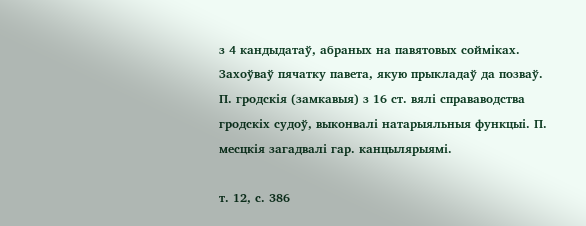з 4 кандыдатаў, абраных на павятовых сойміках. Захоўваў пячатку павета, якую прыкладаў да позваў. П. гродскія (замкавыя) з 16 ст. вялі справаводства гродскіх судоў, выконвалі натарыяльныя функцыі. П. месцкія загадвалі гар. канцылярыямі.

т. 12, с. 386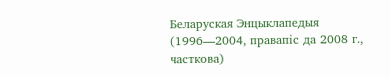Беларуская Энцыклапедыя (1996—2004, правапіс да 2008 г., часткова)